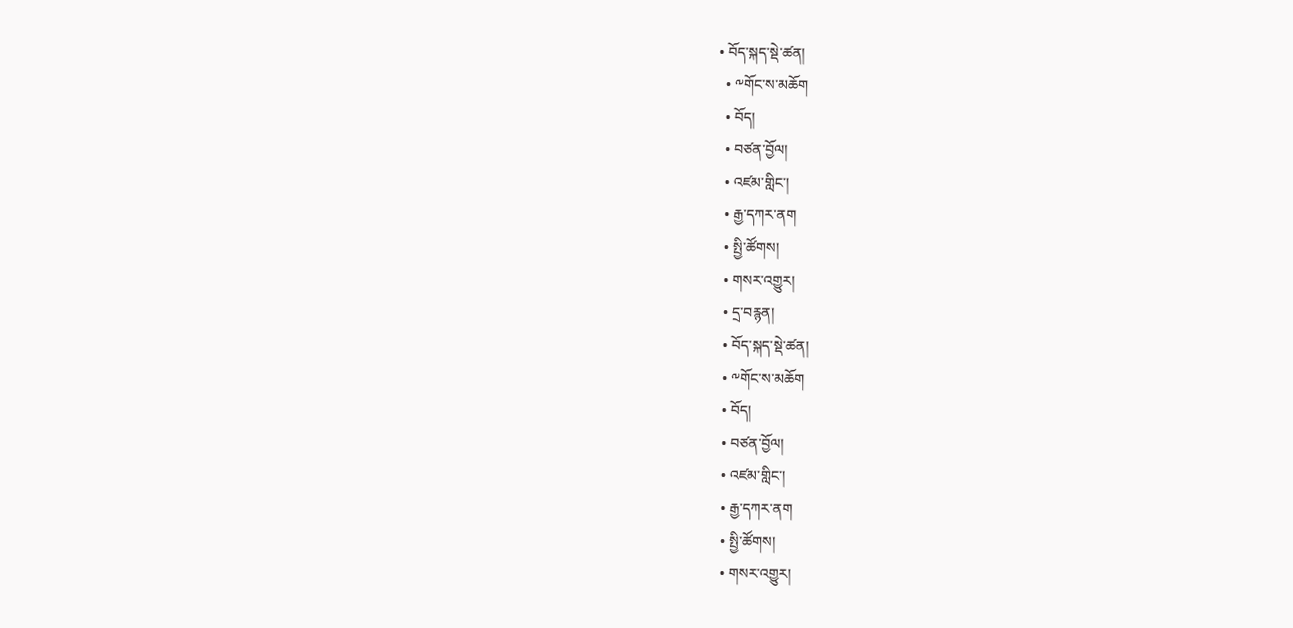• བོད་སྐད་སྡེ་ཚན།
  • ༸གོང་ས་མཆོག
  • བོད།
  • བཙན་བྱོལ།
  • འཛམ་གླིང་།
  • རྒྱ་དཀར་ནག
  • སྤྱི་ཚོགས།
  • གསར་འགྱུར།
  • དྲ་བརྙན།
  • བོད་སྐད་སྡེ་ཚན།
  • ༸གོང་ས་མཆོག
  • བོད།
  • བཙན་བྱོལ།
  • འཛམ་གླིང་།
  • རྒྱ་དཀར་ནག
  • སྤྱི་ཚོགས།
  • གསར་འགྱུར།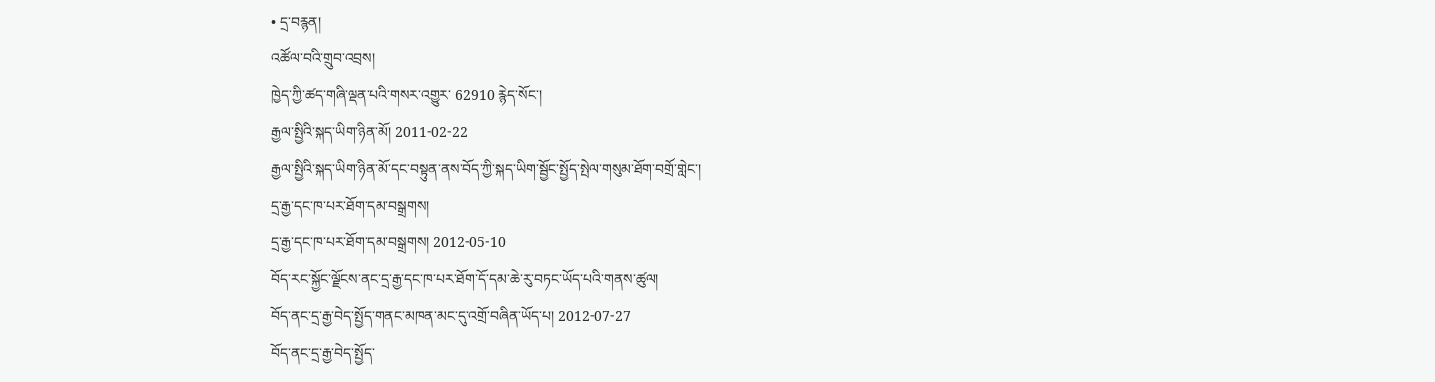• དྲ་བརྙན།
འཚོལ་བའི་གྲུབ་འབྲས།
ཁྱེད་ཀྱི་ཚད་གཞི་ལྡན་པའི་གསར་འགྱུར་ 62910 རྙེད་སོང་།
རྒྱལ་སྤྱིའི་སྐད་ཡིག་ཉིན་མོ། 2011-02-22
རྒྱལ་སྤྱིའི་སྐད་ཡིག་ཉིན་མོ་དང་བསྟུན་ནས་བོད་ཀྱི་སྐད་ཡིག་སྦྱོང་སྤྱོད་སྤེལ་གསུམ་ཐོག་བགྲོ་གླེང་།
དྲ་རྒྱ་དང་ཁ་པར་ཐོག་དམ་བསྒྲགས།
དྲ་རྒྱ་དང་ཁ་པར་ཐོག་དམ་བསྒྲགས། 2012-05-10
བོད་རང་སྐྱོང་ལྗོངས་ནང་དྲ་རྒྱ་དང་ཁ་པར་ཐོག་དོ་དམ་ཆེ་རུ་བཏང་ཡོད་པའི་གནས་ཚུལ།
བོད་ནང་དྲ་རྒྱ་བེད་སྤྱོད་གནང་མཁན་མང་དུ་འགྲོ་བཞིན་ཡོད་པ། 2012-07-27
བོད་ནང་དྲ་རྒྱ་བེད་སྤྱོད་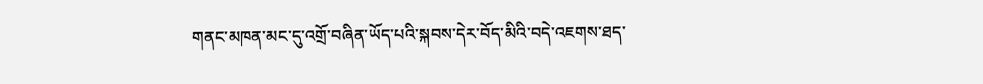གནང་མཁན་མང་དུ་འགྲོ་བཞིན་ཡོད་པའི་སྐབས་དེར་བོད་མིའི་བདེ་འཇགས་ཐད་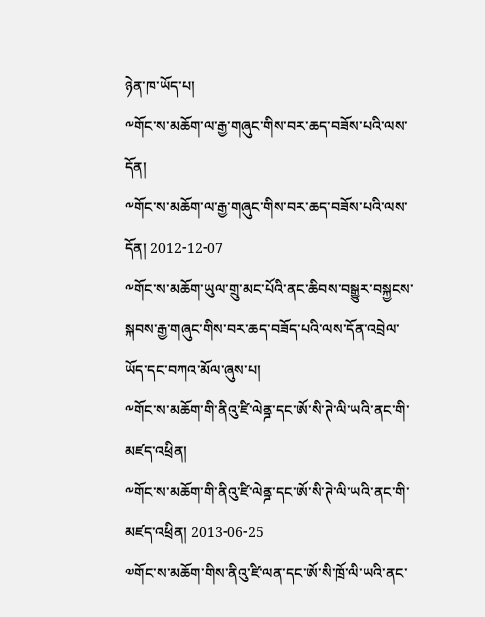ཉེན་ཁ་ཡོད་པ།
༸གོང་ས་མཆོག་ལ་རྒྱ་གཞུང་གིས་བར་ཆད་བཟོས་པའི་ལས་དོན།
༸གོང་ས་མཆོག་ལ་རྒྱ་གཞུང་གིས་བར་ཆད་བཟོས་པའི་ལས་དོན། 2012-12-07
༸གོང་ས་མཆོག་ཡུལ་གྲུ་མང་པོའི་ནང་ཆིབས་བསྒྱུར་བསྐྱངས་སྐབས་རྒྱ་གཞུང་གིས་བར་ཆད་བཟོད་པའི་ལས་དོན་འབྲེལ་ཡོད་དང་བཀའ་མོལ་ཞུས་པ།
༸གོང་ས་མཆོག་གི་ནིའུ་ཛི་ལེནྜ་དང་ཨོ་སི་ཊེ་ལི་ཡའི་ནང་གི་མཛད་འཕྲིན།
༸གོང་ས་མཆོག་གི་ནིའུ་ཛི་ལེནྜ་དང་ཨོ་སི་ཊེ་ལི་ཡའི་ནང་གི་མཛད་འཕྲིན། 2013-06-25
༧གོང་ས་མཆོག་གིས་ནིའུ་ཛི་ལན་དང་ཨོ་སི་ཁྲོ་ལི་ཡའི་ནང་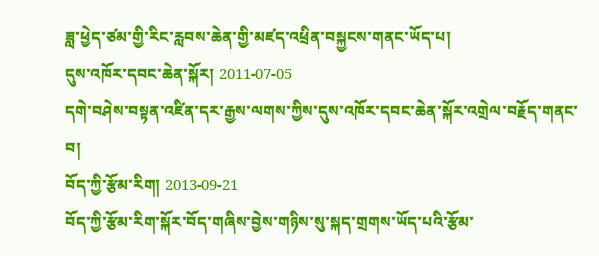ཟླ་ཕྱེད་ཙམ་གྱི་རིང་རླབས་ཆེན་གྱི་མཛད་འཕྲིན་བསྐྱངས་གནང་ཡོད་པ།
དུས་འཁོར་དབང་ཆེན་སྐོར། 2011-07-05
དགེ་བཤེས་བསྟན་འཛིན་དར་རྒྱས་ལགས་ཀྱིས་དུས་འཁོར་དབང་ཆེན་སྐོར་འགྲེལ་བརྗོད་གནང་བ།
བོད་ཀྱི་རྩོམ་རིག། 2013-09-21
བོད་ཀྱི་རྩོམ་རིག་སྐོར་བོད་གཞིས་བྱེས་གཉིས་སུ་སྐད་གྲགས་ཡོད་པའི་རྩོམ་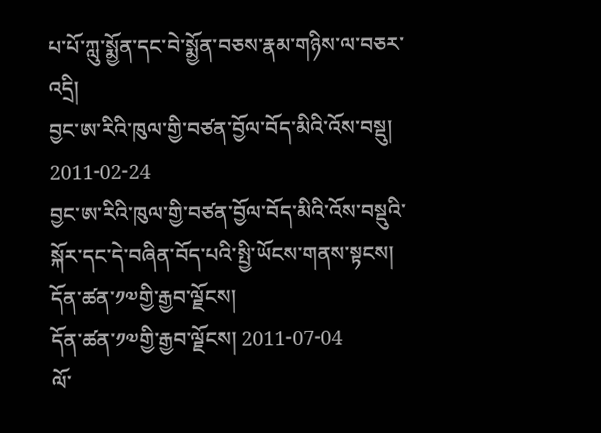པ་པོ་ཀླུ་སྨྱོན་དང་བེ་སྨྱོན་བཅས་རྣམ་གཉིས་ལ་བཅར་འདྲི།
བྱང་ཨ་རིའི་ཁུལ་གྱི་བཙན་བྱོལ་བོད་མིའི་འོས་བསྡུ། 2011-02-24
བྱང་ཨ་རིའི་ཁུལ་གྱི་བཙན་བྱོལ་བོད་མིའི་འོས་བསྡུའི་སྐོར་དང་དེ་བཞིན་བོད་པའི་སྤྱི་ཡོངས་གནས་སྟངས།
དོན་ཚན་༡༧གྱི་རྒྱབ་ལྗོངས།
དོན་ཚན་༡༧གྱི་རྒྱབ་ལྗོངས། 2011-07-04
ལོ་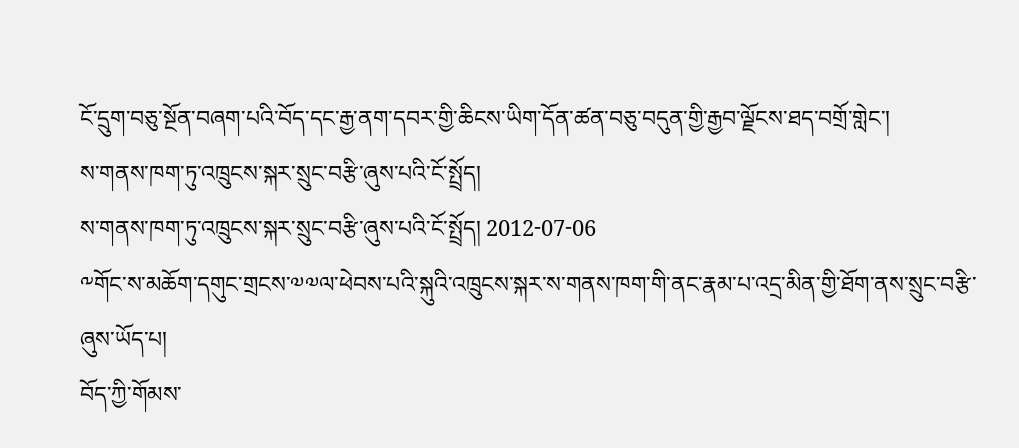ངོ་དྲུག་བཅུ་སྔོན་བཞག་པའི་བོད་དང་རྒྱ་ནག་དབར་གྱི་ཆིངས་ཡིག་དོན་ཚན་བཅུ་བདུན་གྱི་རྒྱབ་ལྗོངས་ཐད་བགྲོ་གླེང་།
ས་གནས་ཁག་ཏུ་འཁྲུངས་སྐར་སྲུང་བརྩི་ཞུས་པའི་ངོ་སྤྲོད།
ས་གནས་ཁག་ཏུ་འཁྲུངས་སྐར་སྲུང་བརྩི་ཞུས་པའི་ངོ་སྤྲོད། 2012-07-06
༸གོང་ས་མཆོག་དགུང་གྲངས་༧༧ལ་ཕེབས་པའི་སྐུའི་འཁྲུངས་སྐར་ས་གནས་ཁག་གི་ནང་རྣམ་པ་འདྲ་མིན་གྱི་ཐོག་ནས་སྲུང་བརྩི་ཞུས་ཡོད་པ།
བོད་ཀྱི་གོམས་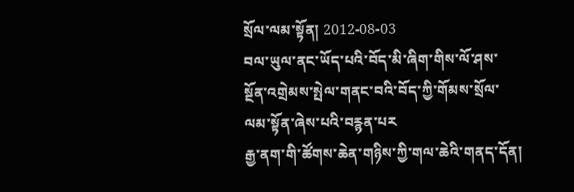སྲོལ་ལམ་སྟོན། 2012-08-03
བལ་ཡུལ་ནང་ཡོད་པའི་བོད་མི་ཞིག་གིས་ལོ་ཤས་སྔོན་འགྲེམས་སྤེལ་གནང་བའི་བོད་ཀྱི་གོམས་སྲོལ་ལམ་སྟོན་ཞེས་པའི་བརྙན་པར
རྒྱ་ནག་གི་ཚོགས་ཆེན་གཉིས་ཀྱི་གལ་ཆེའི་གནད་དོན།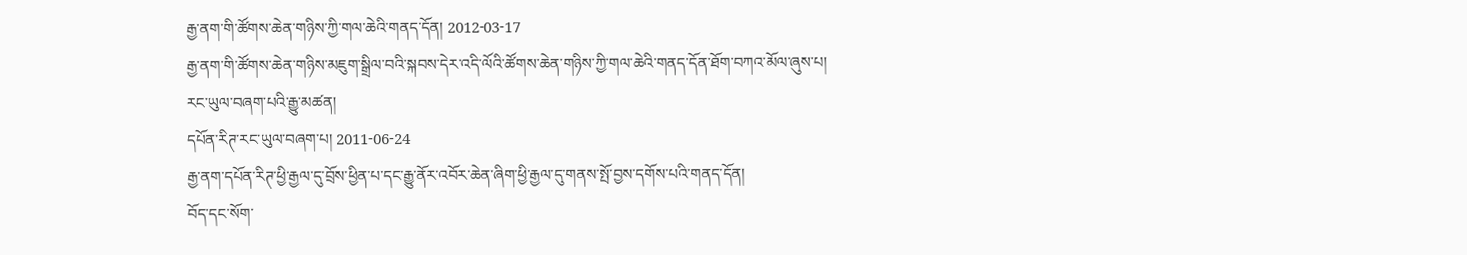རྒྱ་ནག་གི་ཚོགས་ཆེན་གཉིས་ཀྱི་གལ་ཆེའི་གནད་དོན། 2012-03-17
རྒྱ་ནག་གི་ཚོགས་ཆེན་གཉིས་མཇུག་སྒྲིལ་བའི་སྐབས་དེར་འདི་ལོའི་ཚོགས་ཆེན་གཉིས་ཀྱི་གལ་ཆེའི་གནད་དོན་ཐོག་བཀའ་མོལ་ཞུས་པ།
རང་ཡུལ་བཞག་པའི་རྒྱུ་མཚན།
དཔོན་རིཊ་རང་ཡུལ་བཞག་པ། 2011-06-24
རྒྱ་ནག་དཔོན་རིཊ་ཕྱི་རྒྱལ་དུ་བྲོས་ཕྱིན་པ་དང་རྒྱུ་ནོར་འབོར་ཆེན་ཞིག་ཕྱི་རྒྱལ་དུ་གནས་སྤོ་བྱས་དགོས་པའི་གནད་དོན།
བོད་དང་སོག་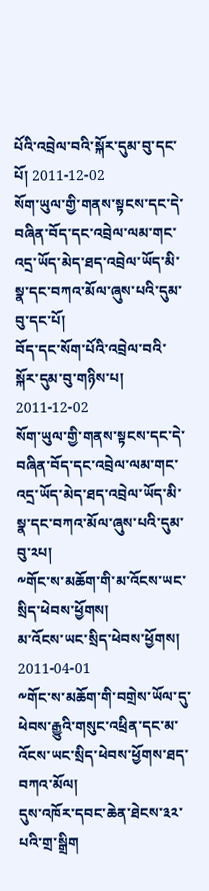པོའི་འབྲེལ་བའི་སྐོར་དུམ་བུ་དང་པོ། 2011-12-02
སོག་ཡུལ་གྱི་གནས་སྟངས་དང་དེ་བཞིན་བོད་དང་འབྲེལ་ལམ་གང་འདྲ་ཡོད་མེད་ཐད་འབྲེལ་ཡོད་མི་སྣ་དང་བཀའ་མོལ་ཞུས་པའི་དུམ་བུ་དང་པོ།
བོད་དང་སོག་པོའི་འབྲེལ་བའི་སྐོར་དུམ་བུ་གཉིས་པ། 2011-12-02
སོག་ཡུལ་གྱི་གནས་སྟངས་དང་དེ་བཞིན་བོད་དང་འབྲེལ་ལམ་གང་འདྲ་ཡོད་མེད་ཐད་འབྲེལ་ཡོད་མི་སྣ་དང་བཀའ་མོལ་ཞུས་པའི་དུམ་བུ་༢པ།
༸གོང་ས་མཆོག་གི་མ་འོངས་ཡང་སྲིད་ཕེབས་ཕྱོགས།
མ་འོངས་ཡང་སྲིད་ཕེབས་ཕྱོགས། 2011-04-01
༸གོང་ས་མཆོག་གི་བགྲེས་ཡོལ་དུ་ཕེབས་རྒྱུའི་གསུང་འཕྲིན་དང་མ་འོངས་ཡང་སྲིད་ཕེབས་ཕྱོགས་ཐད་བཀའ་མོལ།
དུས་འཁོར་དབང་ཆེན་ཐེངས་༣༢་པའི་གྲ་སྒྲིག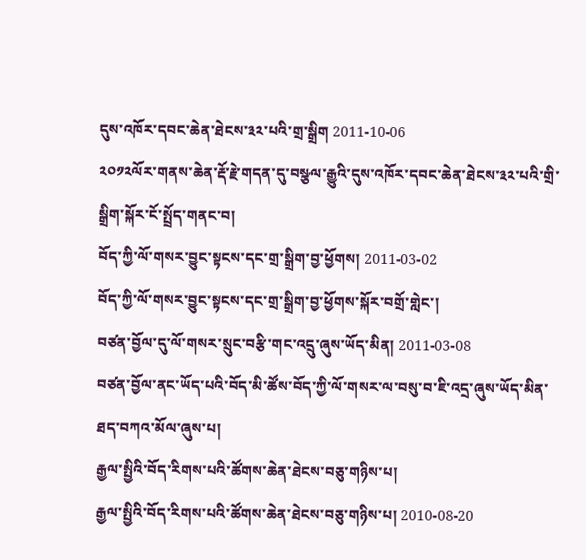དུས་འཁོར་དབང་ཆེན་ཐེངས་༣༢་པའི་གྲ་སྒྲིག 2011-10-06
༢༠༡༢ལོར་གནས་ཆེན་རྡོ་རྗེ་གདན་དུ་བསྩལ་རྒྱུའི་དུས་འཁོར་དབང་ཆེན་ཐེངས་༣༢་པའི་གྲི་སྒྲིག་སྐོར་ངོ་སྤྲོད་གནང་བ།
བོད་ཀྱི་ལོ་གསར་བྱུང་སྟངས་དང་གྲ་སྒྲིག་བྱ་ཕྱོགས། 2011-03-02
བོད་ཀྱི་ལོ་གསར་བྱུང་སྟངས་དང་གྲ་སྒྲིག་བྱ་ཕྱོགས་སྐོར་བགྲོ་གླེང་།
བཙན་བྱོལ་དུ་ལོ་གསར་སྲུང་བརྩི་གང་འདྲུ་ཞུས་ཡོད་མིན། 2011-03-08
བཙན་བྱོལ་ནང་ཡོད་པའི་བོད་མི་ཚོས་བོད་ཀྱི་ལོ་གསར་ལ་བསུ་བ་ཇི་འདྲ་ཞུས་ཡོད་མིན་ཐད་བཀའ་མོལ་ཞུས་པ།
རྒྱལ་སྤྱིའི་བོད་རིགས་པའི་ཚོགས་ཆེན་ཐེངས་བཅུ་གཉིས་པ།
རྒྱལ་སྤྱིའི་བོད་རིགས་པའི་ཚོགས་ཆེན་ཐེངས་བཅུ་གཉིས་པ། 2010-08-20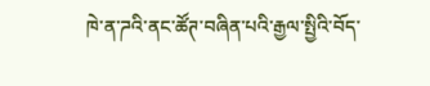ཁེ་ན་ཌའི་ནང་ཚོཊ་བཞིན་པའི་རྒྱལ་སྤྱིའི་བོད་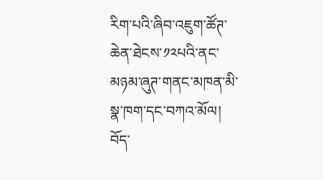རིག་པའི་ཞིབ་འཇུག་ཚོཊ་ཆེན་ཐེངས་༡༢པའི་ནང་མཉམ་ཞུཊ་གནང་མཁན་མི་སྣ་ཁག་དང་བཀའ་མོལ།
བོད་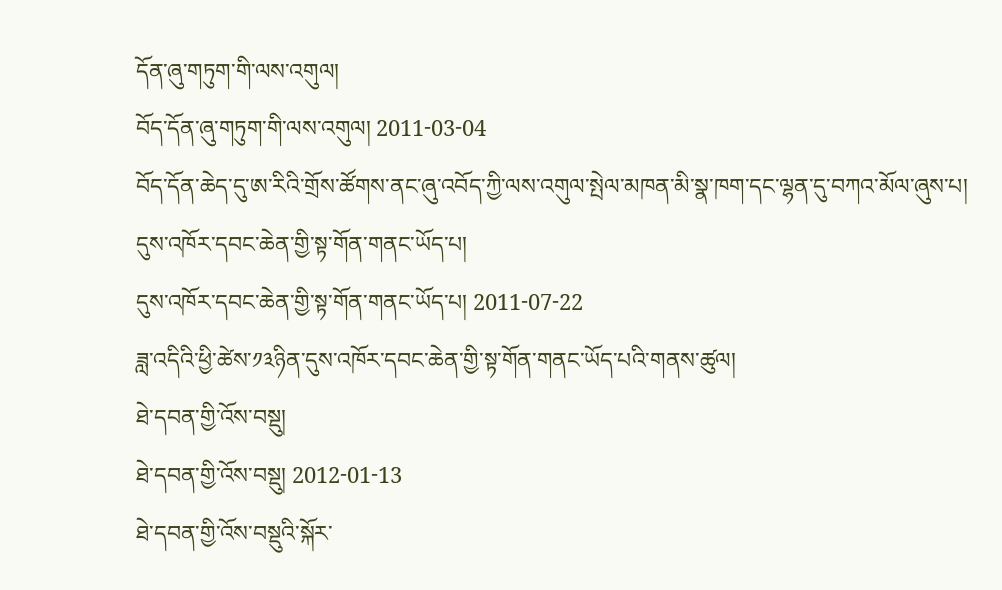དོན་ཞུ་གཏུག་གི་ལས་འགུལ།
བོད་དོན་ཞུ་གཏུག་གི་ལས་འགུལ། 2011-03-04
བོད་དོན་ཆེད་དུ་ཨ་རིའི་གྲོས་ཚོགས་ནང་ཞུ་འབོད་ཀྱི་ལས་འགུལ་སྤེལ་མཁན་མི་སྣ་ཁག་དང་ལྷན་དུ་བཀའ་མོལ་ཞུས་པ།
དུས་འཁོར་དབང་ཆེན་གྱི་སྟ་གོན་གནང་ཡོད་པ།
དུས་འཁོར་དབང་ཆེན་གྱི་སྟ་གོན་གནང་ཡོད་པ། 2011-07-22
ཟླ་འདིའི་ཕྱི་ཚེས་༡༣ཉིན་དུས་འཁོར་དབང་ཆེན་གྱི་སྟ་གོན་གནང་ཡོད་པའི་གནས་ཚུལ།
ཐེ་དབན་གྱི་འོས་བསྡུ།
ཐེ་དབན་གྱི་འོས་བསྡུ། 2012-01-13
ཐེ་དབན་གྱི་འོས་བསྡུའི་སྐོར་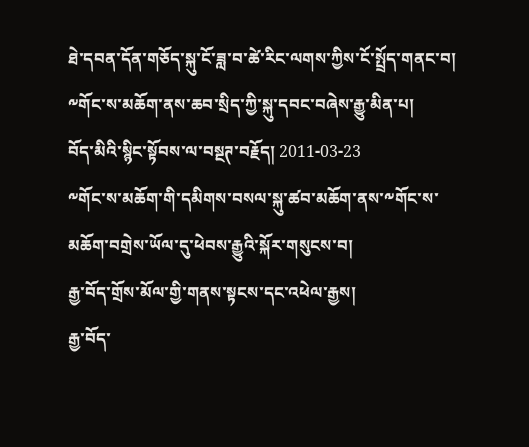ཐེ་དབན་དོན་གཅོད་སྐུ་ངོ་ཟླ་བ་ཚེ་རིང་ལགས་ཀྱིས་ངོ་སྤྲོད་གནང་བ།
༸གོང་ས་མཆོག་ནས་ཆབ་སྲིད་ཀྱི་སྐུ་དབང་བཞེས་རྒྱུ་མིན་པ།
བོད་མིའི་སྙིང་སྟོབས་ལ་བསྔཊ་བརྗོད། 2011-03-23
༸གོང་ས་མཆོག་གི་དམིགས་བསལ་སྐུ་ཚབ་མཆོག་ནས་༸གོང་ས་མཆོག་བགྲེས་ཡོལ་དུ་ཕེབས་རྒྱུའི་སྐོར་གསུངས་བ།
རྒྱ་བོད་གྲོས་མོལ་གྱི་གནས་སྟངས་དང་འཕེལ་རྒྱས།
རྒྱ་བོད་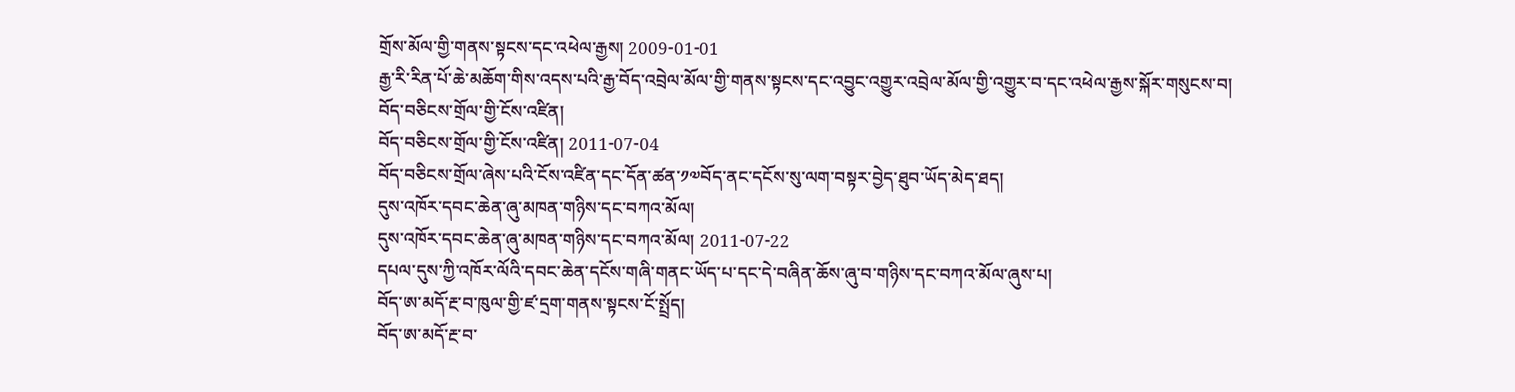གྲོས་མོལ་གྱི་གནས་སྟངས་དང་འཕེལ་རྒྱས། 2009-01-01
རྒྱ་རི་རིན་པོ་ཆེ་མཆོག་གིས་འདས་པའི་རྒྱ་བོད་འབྲེལ་མོལ་གྱི་གནས་སྟངས་དང་འབྱུང་འགྱུར་འབྲེལ་མོལ་གྱི་འགྱུར་བ་དང་འཕེལ་རྒྱས་སྐོར་གསུངས་བ།
བོད་བཅིངས་གྲོལ་གྱི་ངོས་འཛིན།
བོད་བཅིངས་གྲོལ་གྱི་ངོས་འཛིན། 2011-07-04
བོད་བཅིངས་གྲོལ་ཞེས་པའི་ངོས་འཛིན་དང་དོན་ཚན་༡༧བོད་ནང་དངོས་སུ་ལག་བསྟར་བྱེད་ཐུབ་ཡོད་མེད་ཐད།
དུས་འཁོར་དབང་ཆེན་ཞུ་མཁན་གཉིས་དང་བཀའ་མོལ།
དུས་འཁོར་དབང་ཆེན་ཞུ་མཁན་གཉིས་དང་བཀའ་མོལ། 2011-07-22
དཔལ་དུས་ཀྱི་འཁོར་ལོའི་དབང་ཆེན་དངོས་གཞི་གནང་ཡོད་པ་དང་དེ་བཞིན་ཆོས་ཞུ་བ་གཉིས་དང་བཀའ་མོལ་ཞུས་པ།
བོད་ཨ་མདོ་རྔ་བ་ཁུལ་གྱི་ཛ་དྲག་གནས་སྟངས་ངོ་སྤྲོད།
བོད་ཨ་མདོ་རྔ་བ་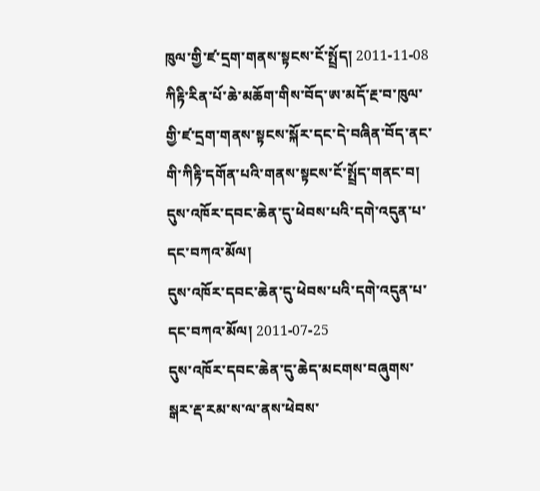ཁུལ་གྱི་ཛ་དྲག་གནས་སྟངས་ངོ་སྤྲོད། 2011-11-08
ཀིརྟི་རིན་པོ་ཆེ་མཆོག་གིས་བོད་ཨ་མདོ་རྔ་བ་ཁུལ་གྱི་ཛ་དྲག་གནས་སྟངས་སྐོར་དང་དེ་བཞིན་བོད་ནང་གི་ཀིརྟི་དགོན་པའི་གནས་སྟངས་ངོ་སྤྲོད་གནང་བ།
དུས་འཁོར་དབང་ཆེན་དུ་ཕེབས་པའི་དགེ་འདུན་པ་དང་བཀའ་མོལ།
དུས་འཁོར་དབང་ཆེན་དུ་ཕེབས་པའི་དགེ་འདུན་པ་དང་བཀའ་མོལ། 2011-07-25
དུས་འཁོར་དབང་ཆེན་དུ་ཆེད་མངགས་བཞུགས་སྒར་རྡ་རམ་ས་ལ་ནས་ཕེབས་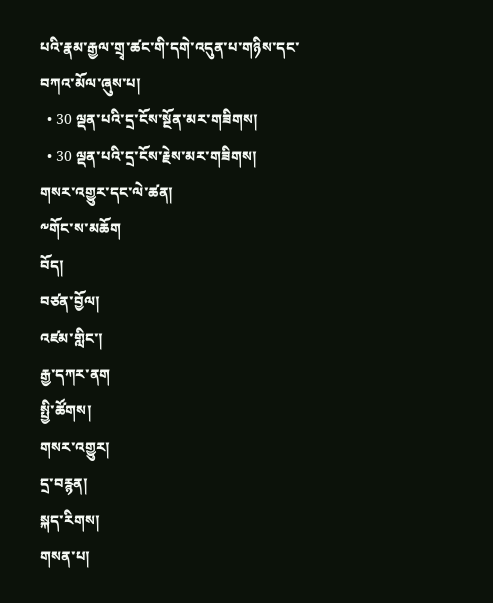པའི་རྣམ་རྒྱལ་གྲྭ་ཚང་གི་དགེ་འདུན་པ་གཉིས་དང་བཀའ་མོལ་ཞུས་པ།
  • 30 ལྡན་པའི་དྲ་ངོས་སྔོན་མར་གཟིགས།
  • 30 ལྡན་པའི་དྲ་ངོས་རྗེས་མར་གཟིགས།
གསར་འགྱུར་དང་ལེ་ཚན།
༸གོང་ས་མཆོག
བོད།
བཙན་བྱོལ།
འཛམ་གླིང་།
རྒྱ་དཀར་ནག
སྤྱི་ཚོགས།
གསར་འགྱུར།
དྲ་བརྙན།
སྐད་རིགས།
གསན་པ།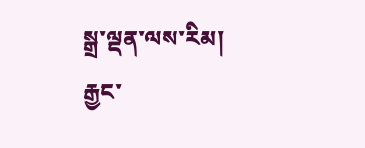སྒྲ་ལྡན་ལས་རིམ།
རྒྱང་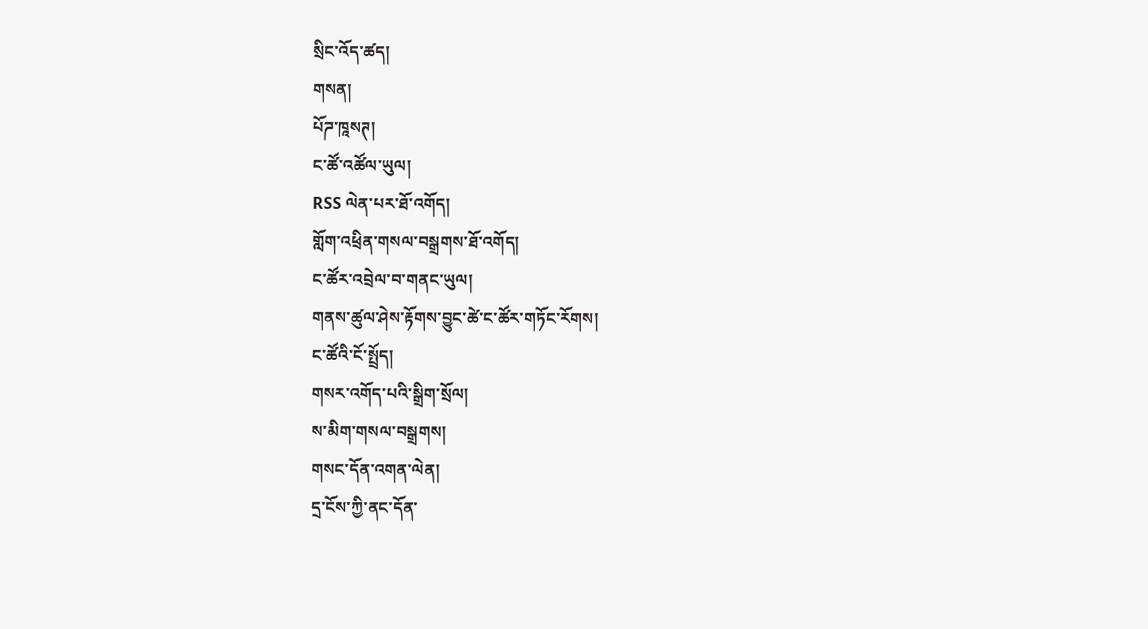སྲིང་འོད་ཚད།
གསན།
པོཌ་ཁཱསཊ།
ང་ཚོ་འཚོལ་ཡུལ།
RSS ལེན་པར་ཐོ་འགོད།
གློག་འཕྲིན་གསལ་བསྒྲགས་ཐོ་འགོད།
ང་ཚོར་འབྲེལ་བ་གནང་ཡུལ།
གནས་ཚུལ་ཤེས་རྟོགས་བྱུང་ཚེ་ང་ཚོར་གཏོང་རོགས།
ང་ཚོའི་ངོ་སྤྲོད།
གསར་འགོད་པའི་སྒྲིག་སྲོལ།
ས་མིག་གསལ་བསྒྲགས།
གསང་དོན་འགན་ལེན།
དྲ་ངོས་ཀྱི་ནང་དོན་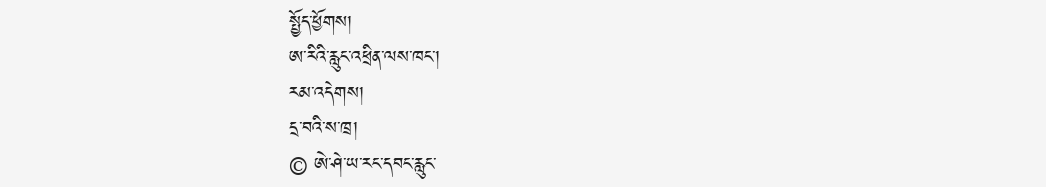སྤྱོད་ཕྱོགས།
ཨ་རིའི་རླུང་འཕྲིན་ལས་ཁང་།
རམ་འདེགས།
དྲ་བའི་ས་ཁྲ།
© ཨེ་ཤེ་ཡ་རང་དབང་རླུང་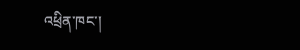འཕྲིན་ཁང་།